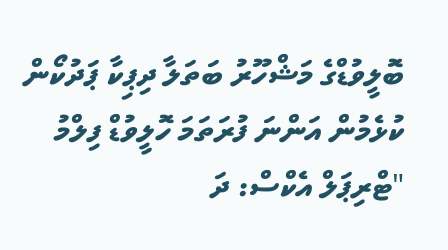ބޮލީވުޑްގެ މަޝްހޫރު ބަތަލާ ދިޕިކާ ޕަދުކޯން ކުޅެމުން އަންނަ ފުރަތަމަ ހޮލީވުޑް ފިލްމު "ޓްރިޕަލް އެކްސް: ދަ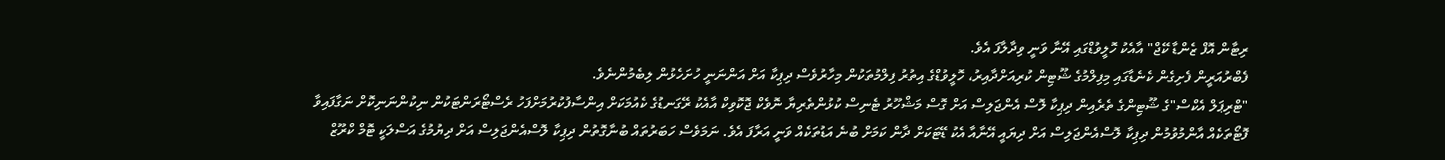ރިޓާން އޮފް ޒެންޑާ ކޭޖް" އާއެކު ހޮލީވުޑްގައި އޭނާ ވަނީ ވިދާލާފަ އެވެ.
ފެބްރުއަރީން ފެށިގެން ކެނެޑާގައި މިފިލްމުގެ ޝޫޓިން ކުރިއަށްދާއިރު، ހޮލީވުޑްގެ އިތުރު ފިލްމުތަކުން މިހާރުވެސް ދިޕިކާ އަށް އަންނަނީ ހުށަހެޅުން ލިބެމުންނެވެ.
"ޓްރިޕަލް އެކްސް"ގެ ޝޫޓިންގެ ތެރެއިން ދިޕިކާ ލޮސް އެންޖަލިސް އަށް ގޮސް މަޝްހޫރު ޓެނިސް ކުޅުންތެރިޔާ ނޮވެކް ޖޮކޮވިކް އާއެކު ރޭގަނޑުގެ ކެއުމަކަށް އިންސާފުކުރުމަށްފަހު ރެސްޓޯރަންޓަކުން ނިކުންނަނިކޮށް ނަގާފައިވާ ފޮޓޯތަކެއް އާންމުވުމުން ދިޕިކާ ލޮސްއެންޖަލިސް އަށް ދިޔައީ އޭނާއާ އެކު ޑޭޓަކަށް ދާން ކަމަށް ބުނެ އަޑުތަކެއް ވަނީ އަރާފަ އެވެ. ނަމަވެސް ހަބަރުތައް ބުނާގޮތުން ދިޕިކާ ލޮސްއެންޖަލިސް އަށް ދިޔުމުގެ އަސްލަކީ ޓޮމް ކްރޫޒް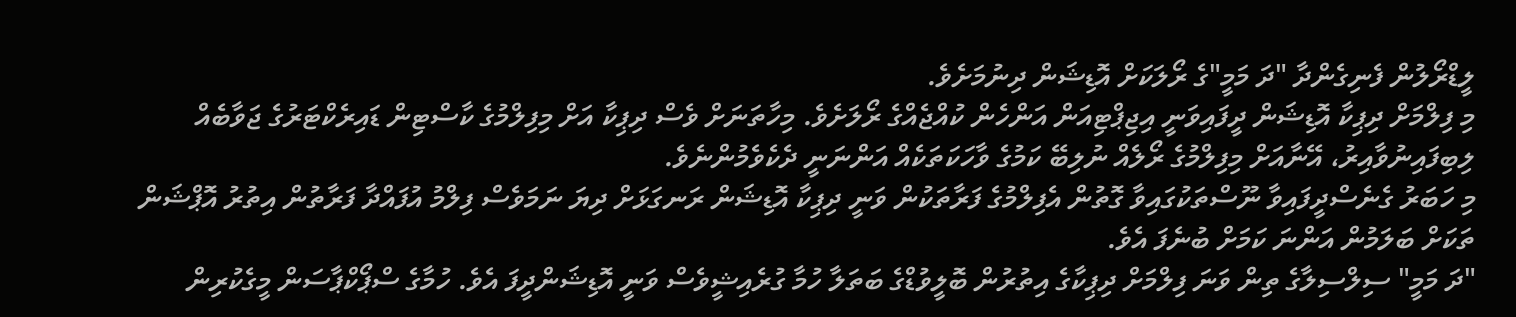ލީޑްރޯލުން ފެނިގެންދާ "ދަ މަމީ"ގެ ރޯލަކަށް އޮޑިޝަން ދިނުމަށެވެ.
މި ފިލްމަށް ދިޕިކާ އޮޑިޝަން ދީފައިވަނީ އިޖިޕްޓިއަން އަންހެން ކުއްޖެއްގެ ރޯލަށެވެ. މިހާތަނަށް ވެސް ދިޕިކާ އަށް މިފިލްމުގެ ކާސްޓިން ޑައިރެކްޓަރުގެ ޖަވާބެއް ލިބިފައިނުވާއިރު، އޭނާއަށް މިފިލްމުގެ ރޯލެއް ނުލިބޭ ކަމުގެ ވާހަކަތަކެއް އަންނަނީ ދެކެވެމުންނެވެ.
މި ހަބަރު ގެނެސްދީފައިވާ ނޫސްތަކުގައިވާ ގޮތުން އެފިލްމުގެ ފަރާތަކުން ވަނީ ދިޕިކާ އޮޑިޝަން ރަނގަޅަށް ދިޔަ ނަމަވެސް ފިލްމު އުފައްދާ ފަރާތުން އިތުރު އޮޕްޝަން ތަކަށް ބަލަމުން އަންނަ ކަމަށް ބުނެފަ އެވެ.
"ދަ މަމީ" ސިލްސިލާގެ ތިން ވަނަ ފިލްމަށް ދިޕިކާގެ އިތުރުން ބޮލީވުޑްގެ ބަތަލާ ހުމާ ގުރެއިޝީވެސް ވަނީ އޮޑިޝަންދީފަ އެވެ. ހުމާގެ ސްޕޯކްޕާސަން މީގެކުރިން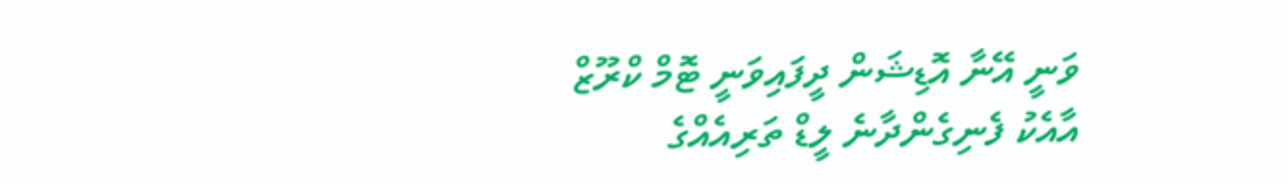ވަނީ އޭނާ އޮޑިޝަން ދީފައިވަނީ ޓޮމް ކްރޫޒް އާއެކު ފެނިގެންދާނެ ލީޑް ތަރިއެއްގެ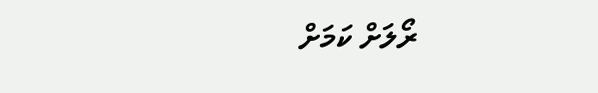ރޯލަށް ކަމަށް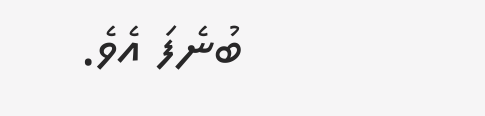ބުނެފަ އެވެ.